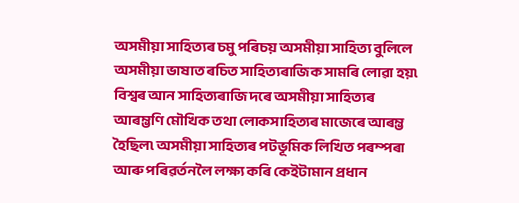অসমীয়া সাহিত্যৰ চমু পৰিচয় অসমীয়া সাহিত্য বুলিলে অসমীয়া ভাষাত ৰচিত সাহিত্যৰাজিক সামৰি লোৱা হয়৷ বিশ্বৰ আন সাহিত্যৰাজি দৰে অসমীয়া সাহিত্যৰ আৰম্ভণি মৌখিক তথা লোকসাহিত্যৰ মাজেৰে আৰম্ভ হৈছিল৷ অসমীয়া সাহিত্যৰ পটভূমিক লিখিত পৰম্পৰা আৰু পৰিৱৰ্তনলৈ লক্ষ্য কৰি কেইটামান প্ৰধান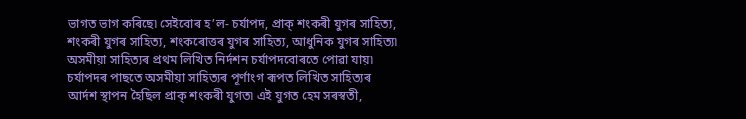ভাগত ভাগ কৰিছে৷ সেইবোৰ হ’ল- চৰ্যাপদ, প্ৰাক্ শংকৰী যুগৰ সাহিত্য, শংকৰী যুগৰ সাহিত্য, শংকৰোত্তৰ যুগৰ সাহিত্য, আধুনিক যুগৰ সাহিত্য৷ অসমীয়া সাহিত্যৰ প্ৰথম লিখিত নিৰ্দশন চৰ্যাপদবোৰতে পোৱা যায়৷ চৰ্যাপদৰ পাছতে অসমীয়া সাহিত্যৰ পূৰ্ণাংগ ৰূপত লিখিত সাহিত্যৰ আৰ্দশ স্থাপন হৈছিল প্ৰাক্ শংকৰী যুগত৷ এই যুগত হেম সৰস্বতী,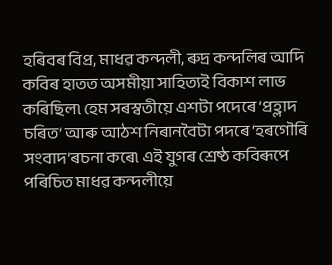হৰিবৰ বিপ্ৰ, মাধৱ কন্দলী, ৰুদ্ৰ কন্দলিৰ আদি কবিৰ হাতত অসমীয়া সাহিত্যই বিকাশ লাভ কৰিছিল৷ হেম সৰস্বতীয়ে এশটা পদেৰে ‘প্ৰহ্লাদ চৰিত’ আৰু আঠশ নিৰানবৈটা পদৰে ‘হৰগৌৰি সংবাদ’ৰচনা কৰে৷ এই যুগৰ শ্ৰেষ্ঠ কবিৰূপে পৰিচিত মাধৱ কন্দলীয়ে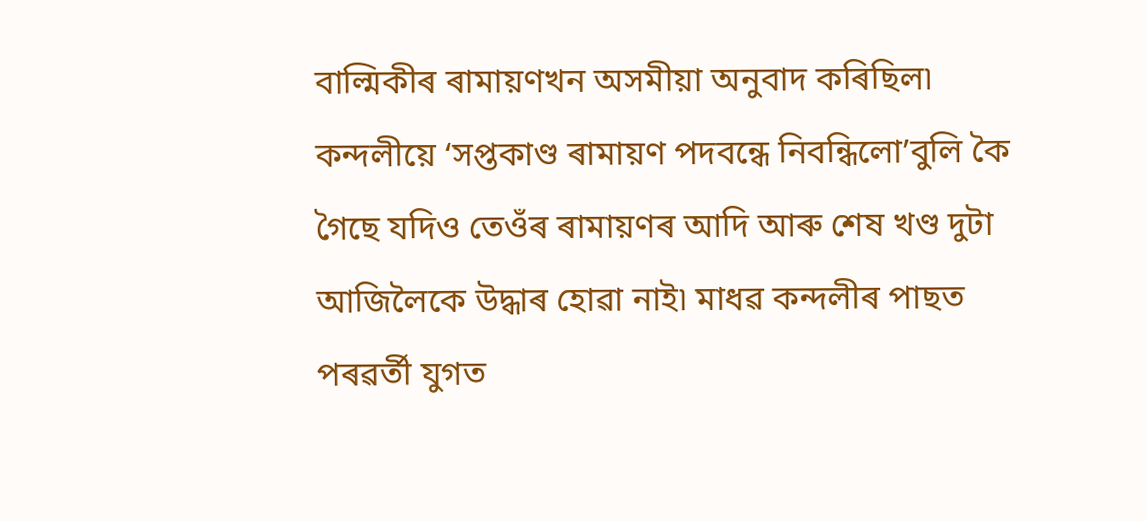বাল্মিকীৰ ৰামায়ণখন অসমীয়া অনুবাদ কৰিছিল৷ কন্দলীয়ে ‘সপ্তকাণ্ড ৰামায়ণ পদবন্ধে নিবন্ধিলো’বুলি কৈ গৈছে যদিও তেওঁৰ ৰামায়ণৰ আদি আৰু শেষ খণ্ড দুটা আজিলৈকে উদ্ধাৰ হোৱা নাই৷ মাধৱ কন্দলীৰ পাছত পৰৱৰ্তী যুগত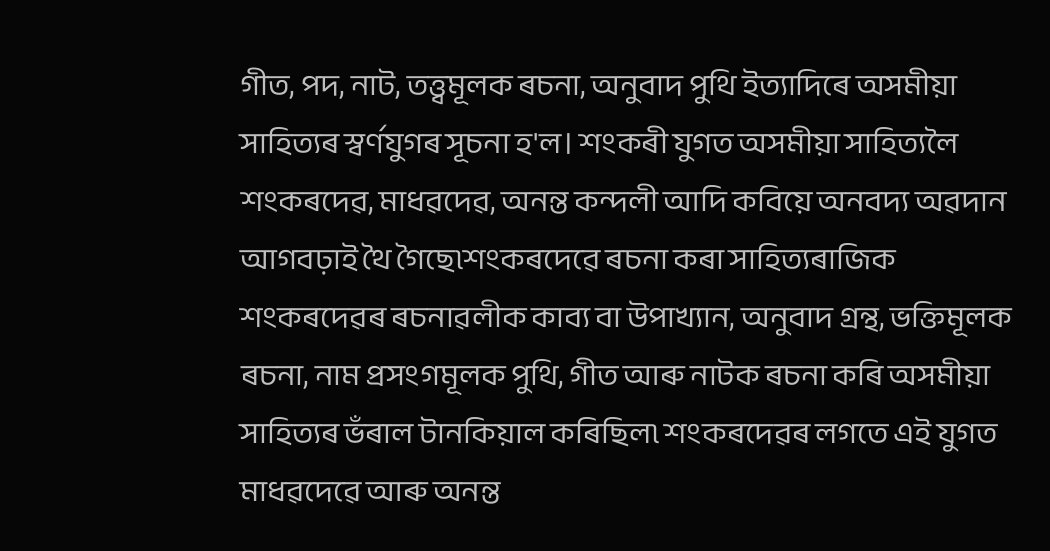গীত, পদ, নাট, তত্ত্বমূলক ৰচনা, অনুবাদ পুথি ইত্যাদিৰে অসমীয়া সাহিত্যৰ স্বর্ণযুগৰ সূচনা হ'ল। শংকৰী যুগত অসমীয়া সাহিত্যলৈ শংকৰদেৱ, মাধৱদেৱ, অনন্ত কন্দলী আদি কবিয়ে অনবদ্য অৱদান আগবঢ়াই থৈ গৈছে৷শংকৰদেৱে ৰচনা কৰা সাহিত্যৰাজিক শংকৰদেৱৰ ৰচনাৱলীক কাব্য বা উপাখ্যান, অনুবাদ গ্রন্থ, ভক্তিমূলক ৰচনা, নাম প্ৰসংগমূলক পুথি, গীত আৰু নাটক ৰচনা কৰি অসমীয়া সাহিত্যৰ ভঁৰাল টানকিয়াল কৰিছিল৷ শংকৰদেৱৰ লগতে এই যুগত মাধৱদেৱে আৰু অনন্ত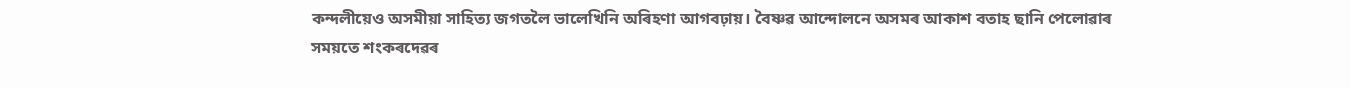কন্দলীয়েও অসমীয়া সাহিত্য জগতলৈ ভালেখিনি অৰিহণা আগবঢ়ায়। বৈষ্ণৱ আন্দোলনে অসমৰ আকাশ বতাহ ছানি পেলোৱাৰ সময়তে শংকৰদেৱৰ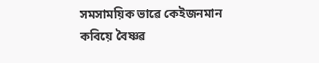সমসাময়িক ভাৱে কেইজনমান কবিয়ে বৈষ্ণৱ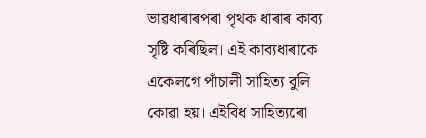ভাৱধাৰাৰপৰা পৃথক ধাৰাৰ কাব্য সৃষ্টি কৰিছিল। এই কাব্যধাৰাকে একেলগে পাঁচালী সাহিত্য বুলি কোৱা হয়। এইবিধ সাহিত্যৰো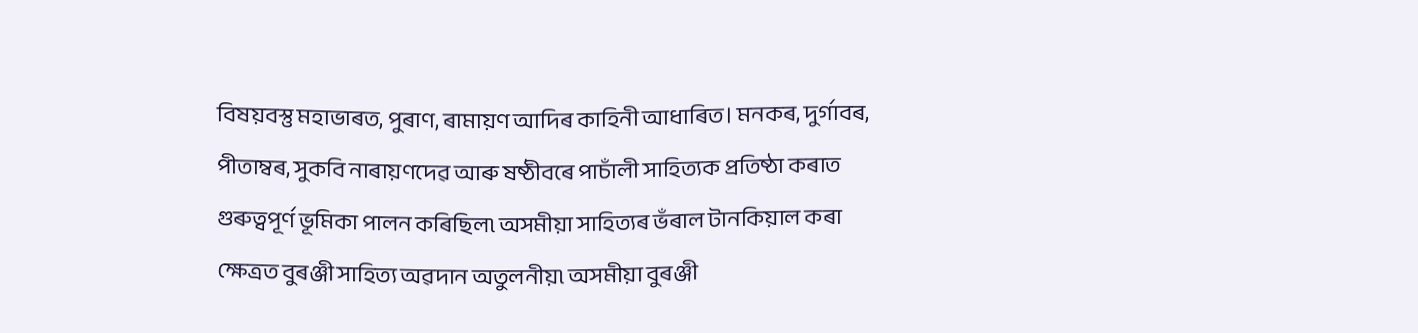বিষয়বস্তু মহাভাৰত, পুৰাণ, ৰামায়ণ আদিৰ কাহিনী আধাৰিত। মনকৰ, দুর্গাবৰ, পীতাম্বৰ, সুকবি নাৰায়ণদেৱ আৰু ষষ্ঠীবৰে পাচাঁলী সাহিত্যক প্ৰতিষ্ঠা কৰাত গুৰুত্বপূৰ্ণ ভূমিকা পালন কৰিছিল৷ অসমীয়া সাহিত্যৰ ভঁৰাল টানকিয়াল কৰা ক্ষেত্ৰত বুৰঞ্জী সাহিত্য অৱদান অতুলনীয়৷ অসমীয়া বুৰঞ্জী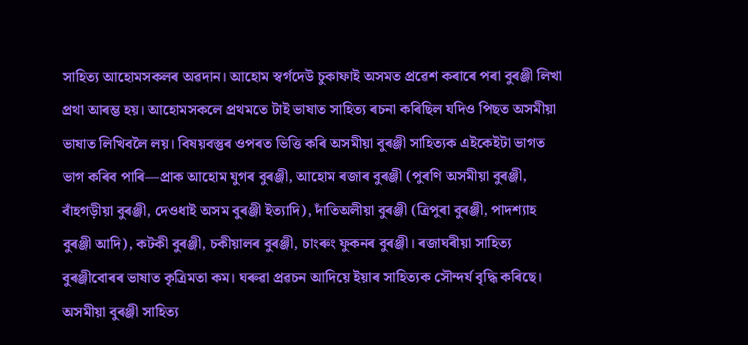সাহিত্য আহোমসকলৰ অৱদান। আহোম স্বৰ্গদেউ চুকাফাই অসমত প্ৰৱেশ কৰাৰে পৰা বুৰঞ্জী লিখা প্ৰথা আৰম্ভ হয়। আহোমসকলে প্রথমতে টাই ভাষাত সাহিত্য ৰচনা কৰিছিল যদিও পিছত অসমীয়া ভাষাত লিখিবলৈ লয়। বিষয়বস্তুৰ ওপৰত ভিত্তি কৰি অসমীয়া বুৰঞ্জী সাহিত্যক এইকেইটা ভাগত ভাগ কৰিব পাৰি—প্ৰাক আহোম যুগৰ বুৰঞ্জী, আহোম ৰজাৰ বুৰঞ্জী (পুৰণি অসমীয়া বুৰঞ্জী, বাঁহগড়ীয়া বুৰঞ্জী, দেওধাই অসম বুৰঞ্জী ইত্যাদি), দাঁতিঅলীয়া বুৰঞ্জী (ত্ৰিপুৰা বুৰঞ্জী, পাদশ্যাহ বুৰঞ্জী আদি), কটকী বুৰঞ্জী, চকীয়ালৰ বুৰঞ্জী, চাংৰুং ফুকনৰ বুৰঞ্জী। ৰজাঘৰীয়া সাহিত্য বুৰঞ্জীবোৰৰ ভাষাত কৃত্রিমতা কম। ঘৰুৱা প্ৰৱচন আদিয়ে ইয়াৰ সাহিত্যক সৌন্দর্য বৃদ্ধি কৰিছে। অসমীয়া বুৰঞ্জী সাহিত্য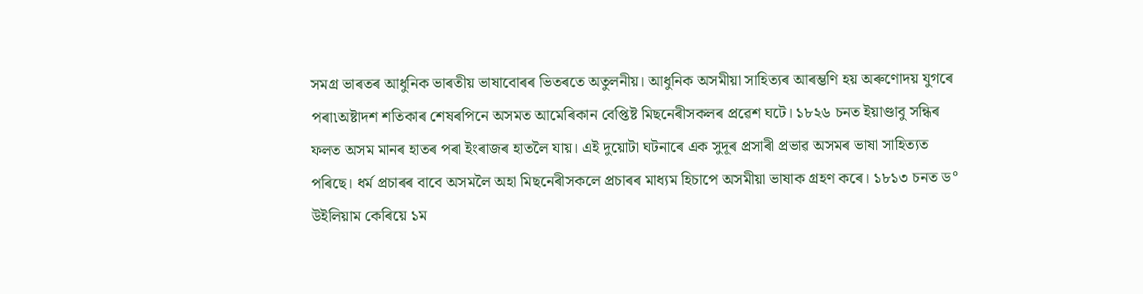সমগ্ৰ ভাৰতৰ আধুনিক ভাৰতীয় ভাষাবোৰৰ ভিতৰতে অতুলনীয়। আধুনিক অসমীয়া সাহিত্যৰ আৰম্ভণি হয় অৰুণোদয় যুগৰে পৰা৷অষ্টাদশ শতিকাৰ শেষৰপিনে অসমত আমেৰিকান বেপ্তিষ্ট মিছনেৰীসকলৰ প্ৰৱেশ ঘটে। ১৮২৬ চনত ইয়াণ্ডাবু সন্ধিৰ ফলত অসম মানৰ হাতৰ পৰা ইংৰাজৰ হাতলৈ যায়। এই দুয়োটা ঘটনাৰে এক সুদূৰ প্ৰসাৰী প্ৰভাৱ অসমৰ ভাষা সাহিত্যত পৰিছে। ধৰ্ম প্ৰচাৰৰ বাবে অসমলৈ অহা মিছনেৰীসকলে প্ৰচাৰৰ মাধ্যম হিচাপে অসমীয়া ভাষাক গ্ৰহণ কৰে। ১৮১৩ চনত ড° উইলিয়াম কেৰিয়ে ১ম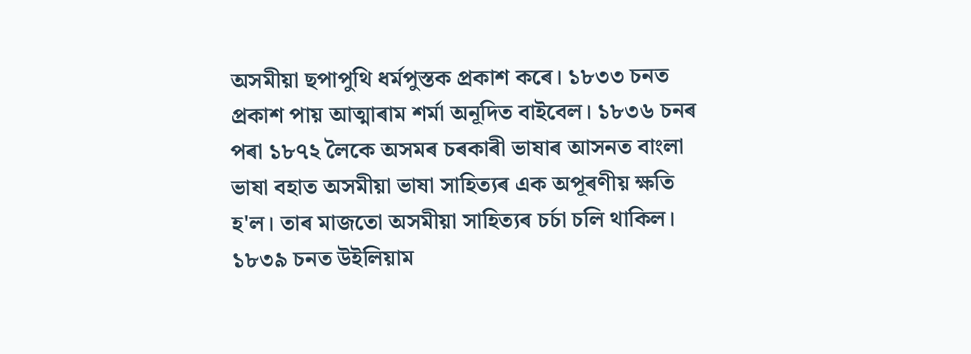অসমীয়া ছপাপুথি ধর্মপুস্তক প্রকাশ কৰে। ১৮৩৩ চনত প্ৰকাশ পায় আত্মাৰাম শৰ্মা অনূদিত বাইবেল। ১৮৩৬ চনৰ পৰা ১৮৭২ লৈকে অসমৰ চৰকাৰী ভাষাৰ আসনত বাংলা ভাষা বহাত অসমীয়া ভাষা সাহিত্যৰ এক অপূৰণীয় ক্ষতি হ'ল। তাৰ মাজতো অসমীয়া সাহিত্যৰ চৰ্চা চলি থাকিল। ১৮৩৯ চনত উইলিয়াম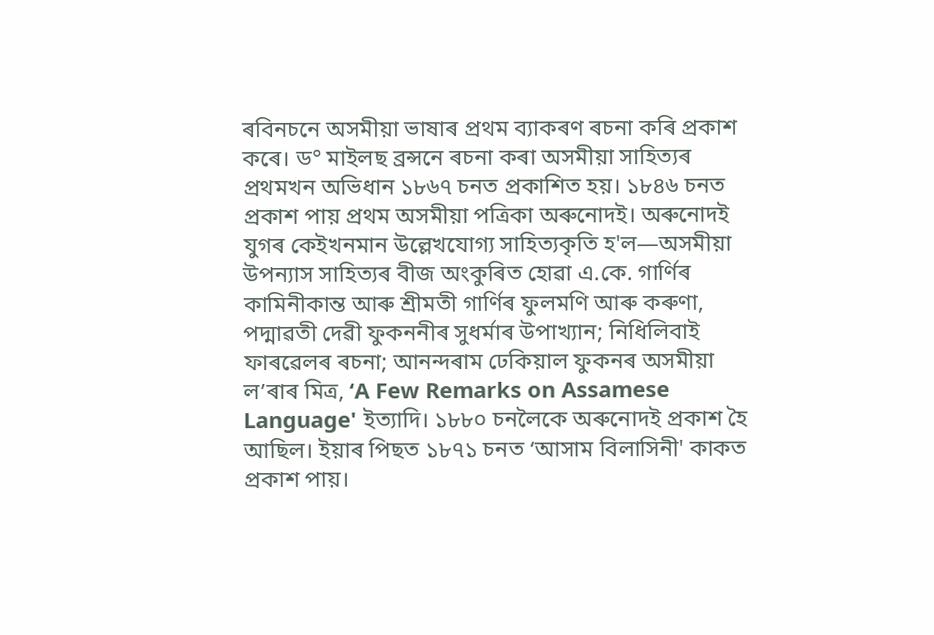ৰবিনচনে অসমীয়া ভাষাৰ প্ৰথম ব্যাকৰণ ৰচনা কৰি প্ৰকাশ কৰে। ড° মাইলছ ব্ৰন্সনে ৰচনা কৰা অসমীয়া সাহিত্যৰ প্ৰথমখন অভিধান ১৮৬৭ চনত প্রকাশিত হয়। ১৮৪৬ চনত প্রকাশ পায় প্রথম অসমীয়া পত্ৰিকা অৰুনোদই। অৰুনোদই যুগৰ কেইখনমান উল্লেখযোগ্য সাহিত্যকৃতি হ'ল—অসমীয়া উপন্যাস সাহিত্যৰ বীজ অংকুৰিত হোৱা এ.কে. গাৰ্ণিৰ কামিনীকান্ত আৰু শ্ৰীমতী গাৰ্ণিৰ ফুলমণি আৰু কৰুণা, পদ্মাৱতী দেৱী ফুকননীৰ সুধৰ্মাৰ উপাখ্যান; নিধিলিবাই ফাৰৱেলৰ ৰচনা; আনন্দৰাম ঢেকিয়াল ফুকনৰ অসমীয়া ল’ৰাৰ মিত্ৰ, ‘A Few Remarks on Assamese Language' ইত্যাদি। ১৮৮০ চনলৈকে অৰুনোদই প্ৰকাশ হৈ আছিল। ইয়াৰ পিছত ১৮৭১ চনত ‘আসাম বিলাসিনী' কাকত প্ৰকাশ পায়।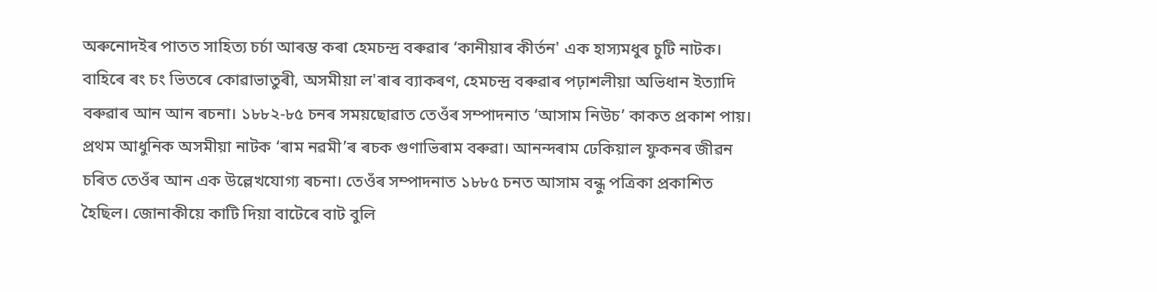অৰুনোদইৰ পাতত সাহিত্য চৰ্চা আৰম্ভ কৰা হেমচন্দ্ৰ বৰুৱাৰ ‘কানীয়াৰ কীৰ্তন' এক হাস্যমধুৰ চুটি নাটক। বাহিৰে ৰং চং ভিতৰে কোৱাভাতুৰী, অসমীয়া ল'ৰাৰ ব্যাকৰণ, হেমচন্দ্র বৰুৱাৰ পঢ়াশলীয়া অভিধান ইত্যাদি বৰুৱাৰ আন আন ৰচনা। ১৮৮২-৮৫ চনৰ সময়ছোৱাত তেওঁৰ সম্পাদনাত ‘আসাম নিউচ’ কাকত প্রকাশ পায়। প্রথম আধুনিক অসমীয়া নাটক ‘ৰাম নৱমী’ৰ ৰচক গুণাভিৰাম বৰুৱা। আনন্দৰাম ঢেকিয়াল ফুকনৰ জীৱন চৰিত তেওঁৰ আন এক উল্লেখযোগ্য ৰচনা। তেওঁৰ সম্পাদনাত ১৮৮৫ চনত আসাম বন্ধু পত্রিকা প্রকাশিত হৈছিল। জোনাকীয়ে কাটি দিয়া বাটেৰে বাট বুলি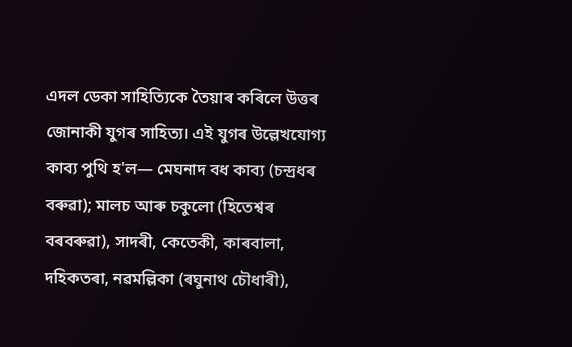এদল ডেকা সাহিত্যিকে তৈয়াৰ কৰিলে উত্তৰ জোনাকী যুগৰ সাহিত্য। এই যুগৰ উল্লেখযোগ্য কাব্য পুথি হ'ল— মেঘনাদ বধ কাব্য (চন্দ্ৰধৰ বৰুৱা); মালচ আৰু চকুলো (হিতেশ্বৰ বৰবৰুৱা), সাদৰী, কেতেকী, কাৰবালা, দহিকতৰা, নৱমল্লিকা (ৰঘুনাথ চৌধাৰী),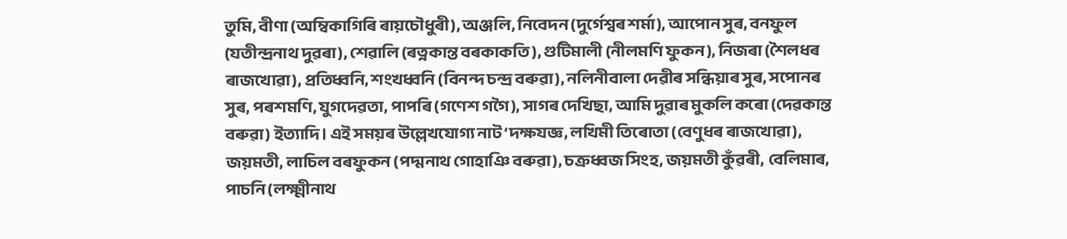তুমি, বীণা (অম্বিকাগিৰি ৰায়চৌধুৰী), অঞ্জলি, নিবেদন (দুৰ্গেশ্বৰ শৰ্মা), আপোন সুৰ, বনফুল (যতীন্দ্ৰনাথ দুৱৰা), শেৱালি (ৰত্নকান্ত বৰকাকতি), গুটিমালী (নীলমণি ফুকন), নিজৰা (শৈলধৰ ৰাজখোৱা), প্রতিধ্বনি, শংখধ্বনি (বিনন্দ চন্দ্ৰ বৰুৱা), নলিনীবালা দেৱীৰ সন্ধিয়াৰ সুৰ, সপোনৰ সুৰ, পৰশমণি, যুগদেৱতা, পাপৰি (গণেশ গগৈ), সাগৰ দেখিছা, আমি দুৱাৰ মুকলি কৰো (দেৱকান্ত বৰুৱা) ইত্যাদি। এই সময়ৰ উল্লেখযোগ্য নাট ‘দক্ষযজ্ঞ, লখিমী তিৰোতা (বেণুধৰ ৰাজখোৱা), জয়মতী, লাচিল বৰফুকন (পদ্মনাথ গোহাঞি বৰুৱা), চক্ৰধ্বজ সিংহ, জয়মতী কুঁৱৰী, বেলিমাৰ, পাচনি (লক্ষ্মীনাথ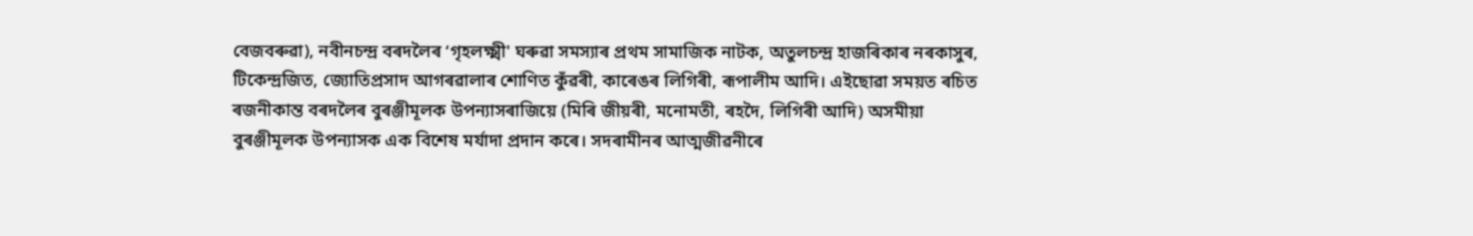বেজবৰুৱা), নবীনচন্দ্ৰ বৰদলৈৰ ‘গৃহলক্ষ্মী' ঘৰুৱা সমস্যাৰ প্ৰথম সামাজিক নাটক, অতুলচন্দ্ৰ হাজৰিকাৰ নৰকাসুৰ, টিকেন্দ্ৰজিত, জ্যোতিপ্ৰসাদ আগৰৱালাৰ শোণিত কুঁৱৰী, কাৰেঙৰ লিগিৰী, ৰূপালীম আদি। এইছোৱা সময়ত ৰচিত ৰজনীকান্ত বৰদলৈৰ বুৰঞ্জীমূলক উপন্যাসৰাজিয়ে (মিৰি জীয়ৰী, মনোমতী, ৰহদৈ, লিগিৰী আদি) অসমীয়া বুৰঞ্জীমূলক উপন্যাসক এক বিশেষ মর্যাদা প্ৰদান কৰে। সদৰামীনৰ আত্মজীৱনীৰে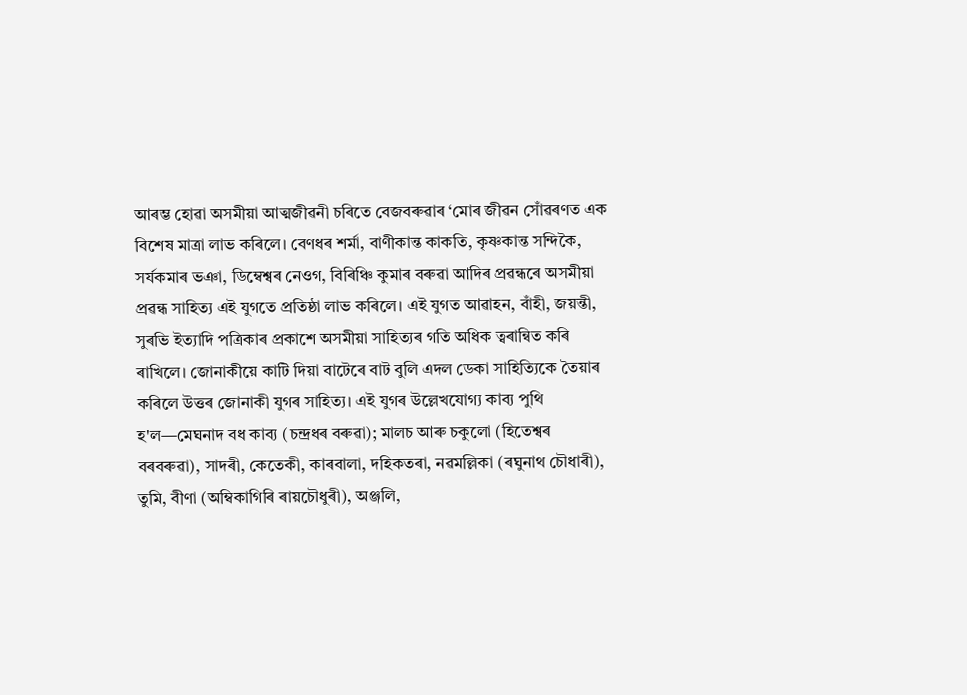আৰম্ভ হোৱা অসমীয়া আত্মজীৱনী চৰিতে বেজবৰুৱাৰ ‘মোৰ জীৱন সোঁৱৰণত এক বিশেষ মাত্রা লাভ কৰিলে। বেণধৰ শৰ্মা, বাণীকান্ত কাকতি, কৃষ্ণকান্ত সন্দিকৈ, সর্যকমাৰ ভঞা, ডিম্বেশ্বৰ নেওগ, বিৰিঞ্চি কুমাৰ বৰুৱা আদিৰ প্ৰৱন্ধৰে অসমীয়া প্ৰৱন্ধ সাহিত্য এই যুগতে প্রতিষ্ঠা লাভ কৰিলে। এই যুগত আৱাহন, বাঁহী, জয়ন্তী, সুৰভি ইত্যাদি পত্ৰিকাৰ প্ৰকাশে অসমীয়া সাহিত্যৰ গতি অধিক ত্বৰান্বিত কৰি ৰাখিলে। জোনাকীয়ে কাটি দিয়া বাটেৰে বাট বুলি এদল ডেকা সাহিত্যিকে তৈয়াৰ কৰিলে উত্তৰ জোনাকী যুগৰ সাহিত্য। এই যুগৰ উল্লেখযোগ্য কাব্য পুথি হ'ল—মেঘনাদ বধ কাব্য (চন্দ্ৰধৰ বৰুৱা); মালচ আৰু চকুলো (হিতেশ্বৰ বৰবৰুৱা), সাদৰী, কেতেকী, কাৰবালা, দহিকতৰা, নৱমল্লিকা (ৰঘুনাথ চৌধাৰী), তুমি, বীণা (অম্বিকাগিৰি ৰায়চৌধুৰী), অঞ্জলি,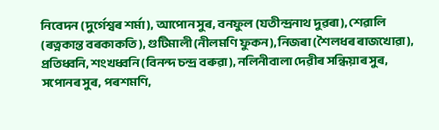নিবেদন (দুৰ্গেশ্বৰ শৰ্মা), আপোন সুৰ, বনফুল (যতীন্দ্ৰনাথ দুৱৰা), শেৱালি (ৰত্নকান্ত বৰকাকতি), গুটিমালী (নীলমণি ফুকন), নিজৰা (শৈলধৰ ৰাজখোৱা), প্রতিধ্বনি, শংখধ্বনি (বিনন্দ চন্দ্ৰ বৰুৱা), নলিনীবালা দেৱীৰ সন্ধিয়াৰ সুৰ, সপোনৰ সুৰ, পৰশমণি,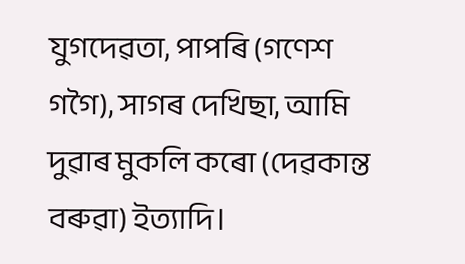যুগদেৱতা, পাপৰি (গণেশ গগৈ), সাগৰ দেখিছা, আমি দুৱাৰ মুকলি কৰো (দেৱকান্ত বৰুৱা) ইত্যাদি।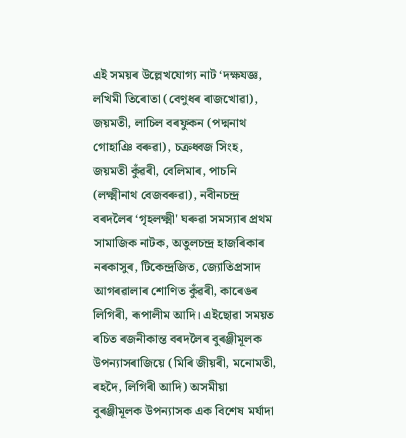এই সময়ৰ উল্লেখযোগ্য নাট ‘দক্ষযজ্ঞ, লখিমী তিৰোতা (বেণুধৰ ৰাজখোৱা), জয়মতী, লাচিল বৰফুকন (পদ্মনাথ গোহাঞি বৰুৱা), চক্ৰধ্বজ সিংহ, জয়মতী কুঁৱৰী, বেলিমাৰ, পাচনি (লক্ষ্মীনাথ বেজবৰুৱা), নবীনচন্দ্ৰ বৰদলৈৰ ‘গৃহলক্ষ্মী' ঘৰুৱা সমস্যাৰ প্ৰথম সামাজিক নাটক, অতুলচন্দ্ৰ হাজৰিকাৰ নৰকাসুৰ, টিকেন্দ্ৰজিত, জ্যোতিপ্ৰসাদ আগৰৱালাৰ শোণিত কুঁৱৰী, কাৰেঙৰ লিগিৰী, ৰূপালীম আদি। এইছোৱা সময়ত ৰচিত ৰজনীকান্ত বৰদলৈৰ বুৰঞ্জীমূলক উপন্যাসৰাজিয়ে (মিৰি জীয়ৰী, মনোমতী, ৰহদৈ, লিগিৰী আদি) অসমীয়া বুৰঞ্জীমূলক উপন্যাসক এক বিশেষ মর্যাদা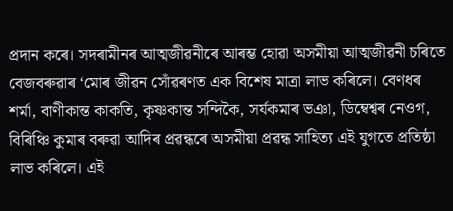প্ৰদান কৰে। সদৰামীনৰ আত্মজীৱনীৰে আৰম্ভ হোৱা অসমীয়া আত্মজীৱনী চৰিতে বেজবৰুৱাৰ ‘মোৰ জীৱন সোঁৱৰণত এক বিশেষ মাত্রা লাভ কৰিলে। বেণধৰ শৰ্মা, বাণীকান্ত কাকতি, কৃষ্ণকান্ত সন্দিকৈ, সর্যকমাৰ ভঞা, ডিম্বেশ্বৰ নেওগ, বিৰিঞ্চি কুমাৰ বৰুৱা আদিৰ প্ৰৱন্ধৰে অসমীয়া প্ৰৱন্ধ সাহিত্য এই যুগতে প্রতিষ্ঠা লাভ কৰিলে। এই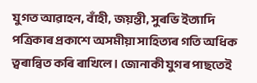যুগত আৱাহন, বাঁহী, জয়ন্তী, সুৰভি ইত্যাদি পত্ৰিকাৰ প্ৰকাশে অসমীয়া সাহিত্যৰ গতি অধিক ত্বৰান্বিত কৰি ৰাখিলে। জোনাকী যুগৰ পাছতেই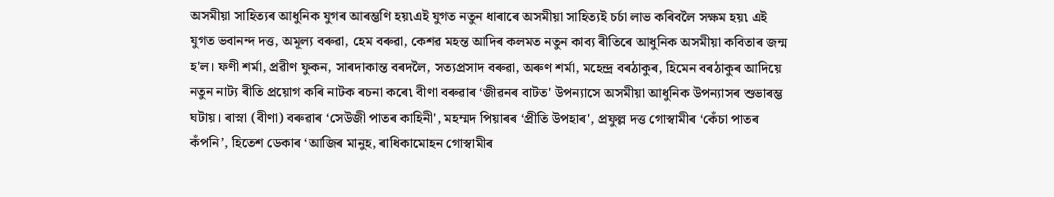অসমীয়া সাহিত্যৰ আধুনিক যুগৰ আৰম্ভণি হয়৷এই যুগত নতুন ধাৰাৰে অসমীয়া সাহিত্যই চৰ্চা লাভ কৰিবলৈ সক্ষম হয়৷ এই যুগত ভবানন্দ দত্ত, অমূল্য বৰুৱা, হেম বৰুৱা, কেশৱ মহন্ত আদিৰ কলমত নতুন কাব্য ৰীতিৰে আধুনিক অসমীয়া কবিতাৰ জন্ম হ'ল। ফণী শৰ্মা, প্ৰৱীণ ফুকন, সাৰদাকান্ত বৰদলৈ, সত্যপ্ৰসাদ বৰুৱা, অৰুণ শৰ্মা, মহেন্দ্ৰ বৰঠাকুৰ, হিমেন বৰঠাকুৰ আদিয়ে নতুন নাট্য ৰীতি প্ৰয়োগ কৰি নাটক ৰচনা কৰে৷ বীণা বৰুৱাৰ ‘জীৱনৰ বাটত' উপন্যাসে অসমীয়া আধুনিক উপন্যাসৰ শুভাৰম্ভ ঘটায়। ৰাস্না (বীণা) বৰুৱাৰ ‘সেউজী পাতৰ কাহিনী', মহম্মদ পিয়াৰৰ ‘প্রীতি উপহাৰ', প্রফুল্ল দত্ত গোস্বামীৰ ‘কেঁচা পাতৰ কঁপনি’, হিতেশ ডেকাৰ ‘আজিৰ মানুহ, ৰাধিকামোহন গোস্বামীৰ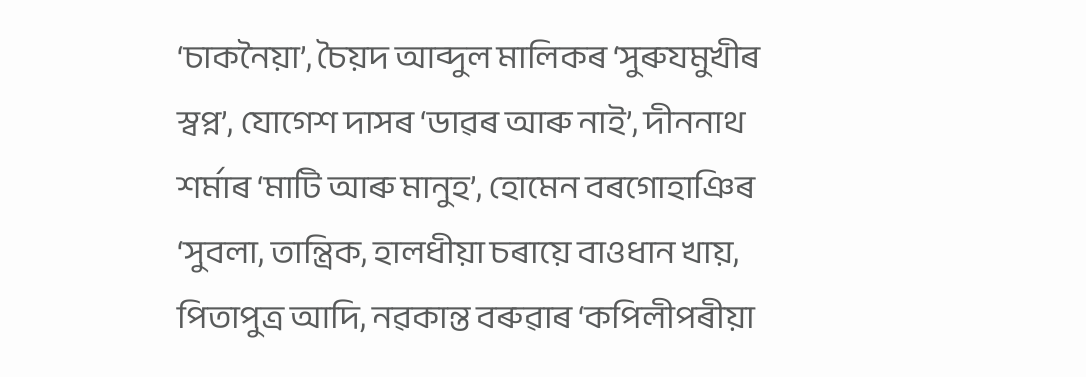‘চাকনৈয়া’, চৈয়দ আব্দুল মালিকৰ ‘সুৰুযমুখীৰ স্বপ্ন’, যোগেশ দাসৰ ‘ডাৱৰ আৰু নাই’, দীননাথ শৰ্মাৰ ‘মাটি আৰু মানুহ’, হোমেন বৰগোহাঞিৰ ‘সুবলা, তান্ত্রিক, হালধীয়া চৰায়ে বাওধান খায়, পিতাপুত্র আদি, নৱকান্ত বৰুৱাৰ ‘কপিলীপৰীয়া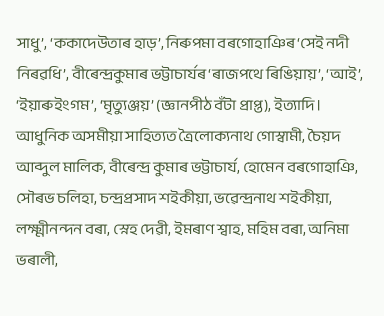সাধু’, ‘ককাদেউতাৰ হাড়’, নিৰুপমা বৰগোহাঞিৰ ‘সেই নদী নিৰৱধি’, বীৰেন্দ্ৰকুমাৰ ভট্টাচাৰ্যৰ ‘ৰাজপথে ৰিঙিয়ায়’, ‘আই’, ‘ইয়াৰুইংগম’, ‘মৃত্যুঞ্জয়’ (জ্ঞানপীঠ বঁটা প্ৰাপ্ত), ইত্যাদি। আধুনিক অসমীয়া সাহিত্যত ত্ৰৈলোক্যনাথ গোস্বামী, চৈয়দ আব্দুল মালিক, বীৰেন্দ্ৰ কুমাৰ ভট্টাচাৰ্য, হোমেন বৰগোহাঞি, সৌৰভ চলিহা, চন্দ্ৰপ্ৰসাদ শইকীয়া, ভৱেন্দ্ৰনাথ শইকীয়া, লক্ষ্মীনন্দন বৰা, স্নেহ দেৱী, ইমৰাণ শ্বাহ, মহিম বৰা, অনিমা ভৰালী,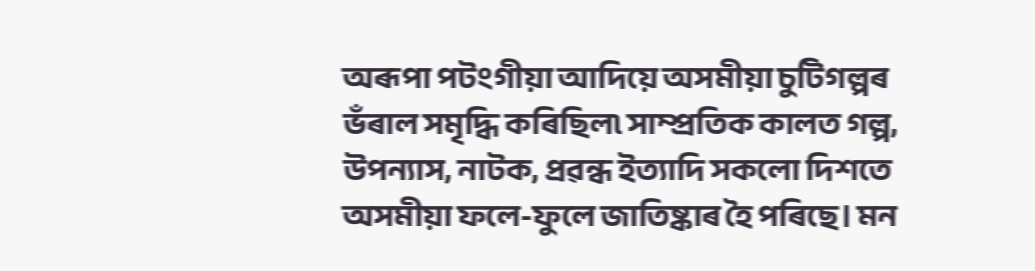অৰূপা পটংগীয়া আদিয়ে অসমীয়া চুটিগল্পৰ ভঁৰাল সমৃদ্ধি কৰিছিল৷ সাম্প্ৰতিক কালত গল্প, উপন্যাস, নাটক, প্ৰৱন্ধ ইত্যাদি সকলো দিশতে অসমীয়া ফলে-ফুলে জাতিষ্কাৰ হৈ পৰিছে। মন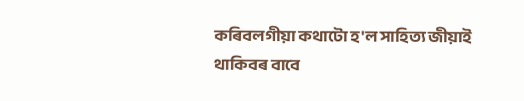কৰিবলগীয়া কথাটো হ'ল সাহিত্য জীয়াই থাকিবৰ বাবে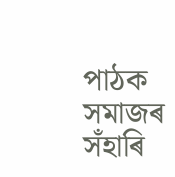পাঠক সমাজৰ সঁহাৰি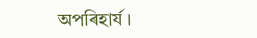অপৰিহাৰ্য ।